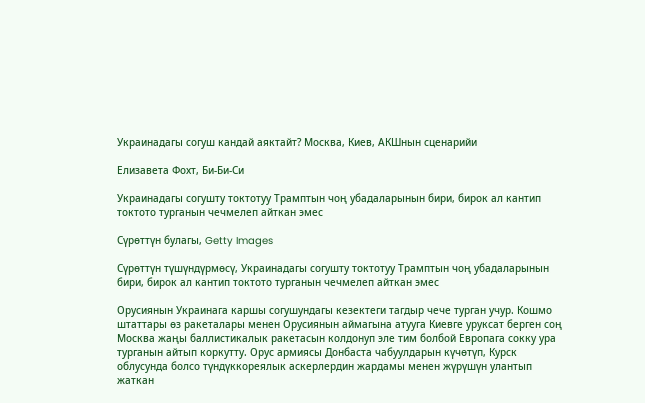Украинадагы согуш кандай аяктайт? Москва, Киев, АКШнын сценарийи

Елизавета Фохт, Би-Би-Си

Украинадагы согушту токтотуу Трамптын чоң убадаларынын бири, бирок ал кантип токтото турганын чечмелеп айткан эмес

Сүрөттүн булагы, Getty Images

Сүрөттүн түшүндүрмөсү, Украинадагы согушту токтотуу Трамптын чоң убадаларынын бири, бирок ал кантип токтото турганын чечмелеп айткан эмес

Орусиянын Украинага каршы согушундагы кезектеги тагдыр чече турган учур. Кошмо штаттары өз ракеталары менен Орусиянын аймагына атууга Киевге уруксат берген соң Москва жаңы баллистикалык ракетасын колдонуп эле тим болбой Европага сокку ура турганын айтып коркутту. Орус армиясы Донбаста чабуулдарын күчөтүп, Курск облусунда болсо түндүккореялык аскерлердин жардамы менен жүрүшүн улантып жаткан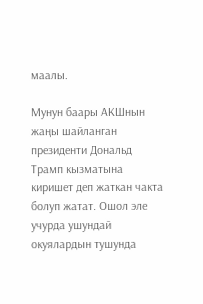маалы.

Мунун баары АКШнын жаңы шайланган президенти Дональд Трамп кызматына киришет деп жаткан чакта болуп жатат. Ошол эле учурда ушундай окуялардын тушунда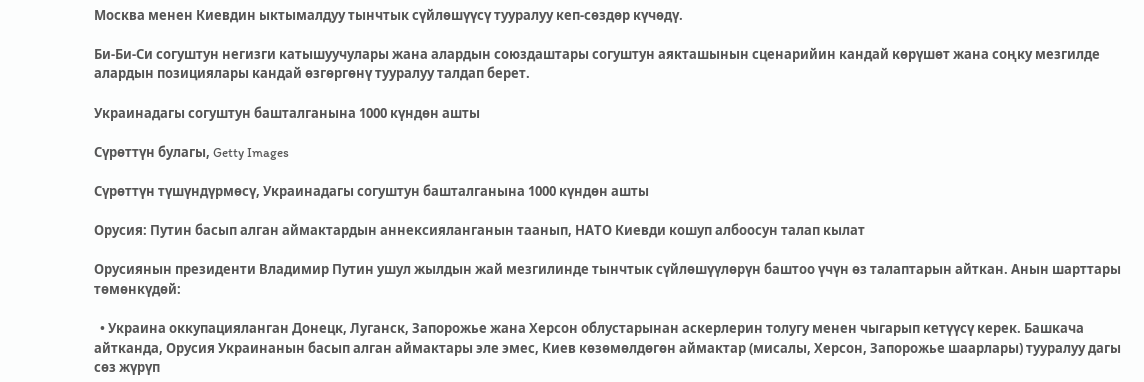Москва менен Киевдин ыктымалдуу тынчтык сүйлөшүүсү тууралуу кеп-сөздөр күчөдү.

Би-Би-Си согуштун негизги катышуучулары жана алардын союздаштары согуштун аякташынын сценарийин кандай көрүшөт жана соңку мезгилде алардын позициялары кандай өзгөргөнү тууралуу талдап берет.

Украинадагы согуштун башталганына 1000 күндөн ашты

Сүрөттүн булагы, Getty Images

Сүрөттүн түшүндүрмөсү, Украинадагы согуштун башталганына 1000 күндөн ашты

Орусия: Путин басып алган аймактардын аннексияланганын таанып, НАТО Киевди кошуп албоосун талап кылат

Орусиянын президенти Владимир Путин ушул жылдын жай мезгилинде тынчтык сүйлөшүүлөрүн баштоо үчүн өз талаптарын айткан. Анын шарттары төмөнкүдөй:

  • Украина оккупацияланган Донецк, Луганск, Запорожье жана Херсон облустарынан аскерлерин толугу менен чыгарып кетүүсү керек. Башкача айтканда, Орусия Украинанын басып алган аймактары эле эмес, Киев көзөмөлдөгөн аймактар (мисалы, Херсон, Запорожье шаарлары) тууралуу дагы сөз жүрүп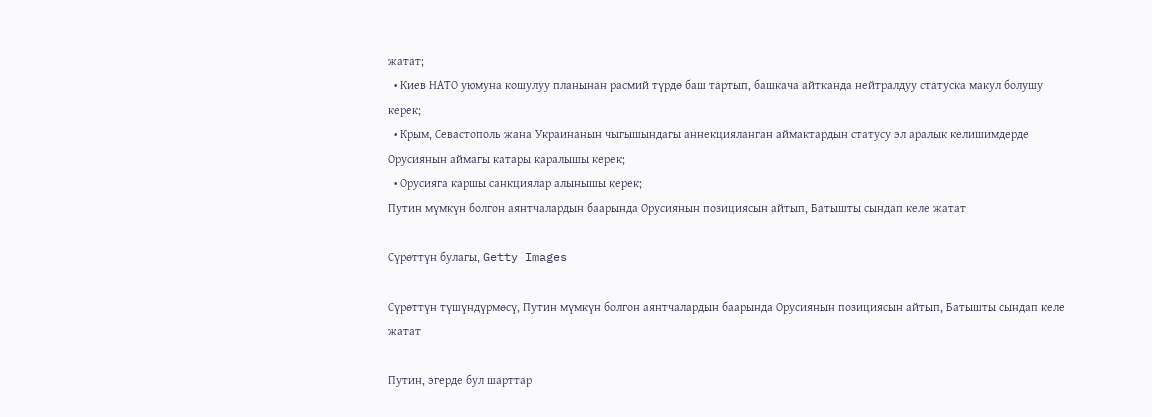жатат;
  • Киев НАТО уюмуна кошулуу планынан расмий түрдө баш тартып, башкача айтканда нейтралдуу статуска макул болушу керек;
  • Крым, Севастополь жана Украинанын чыгышындагы аннекцияланган аймактардын статусу эл аралык келишимдерде Орусиянын аймагы катары каралышы керек;
  • Орусияга каршы санкциялар алынышы керек;
Путин мүмкүн болгон аянтчалардын баарында Орусиянын позициясын айтып, Батышты сындап келе жатат

Сүрөттүн булагы, Getty Images

Сүрөттүн түшүндүрмөсү, Путин мүмкүн болгон аянтчалардын баарында Орусиянын позициясын айтып, Батышты сындап келе жатат

Путин, эгерде бул шарттар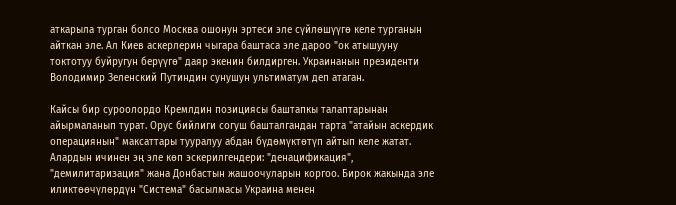аткарыла турган болсо Москва ошонун эртеси эле сүйлөшүүгө келе турганын айткан эле. Ал Киев аскерлерин чыгара баштаса эле дароо "ок атышууну токтотуу буйругун берүүгө" даяр экенин билдирген. Украинанын президенти Володимир Зеленский Путиндин сунушун ультиматум деп атаган.

Кайсы бир суроолордо Кремлдин позициясы баштапкы талаптарынан айырмаланып турат. Орус бийлиги согуш башталгандан тарта "атайын аскердик операциянын" максаттары тууралуу абдан бүдөмүктөтүп айтып келе жатат. Алардын ичинен эң эле көп эскерилгендери: "денацификация", "демилитаризация" жана Донбастын жашоочуларын коргоо. Бирок жакында эле иликтөөчүлөрдүн "Система" басылмасы Украина менен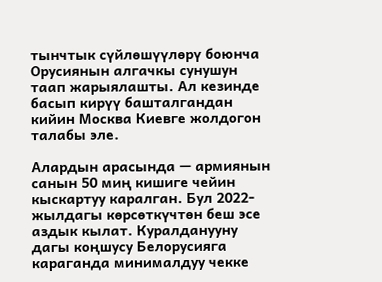тынчтык сүйлөшүүлөрү боюнча Орусиянын алгачкы сунушун таап жарыялашты. Ал кезинде басып кирүү башталгандан кийин Москва Киевге жолдогон талабы эле.

Алардын арасында — армиянын санын 50 миң кишиге чейин кыскартуу каралган. Бул 2022-жылдагы көрсөткүчтөн беш эсе аздык кылат. Куралданууну дагы коңшусу Белорусияга караганда минималдуу чекке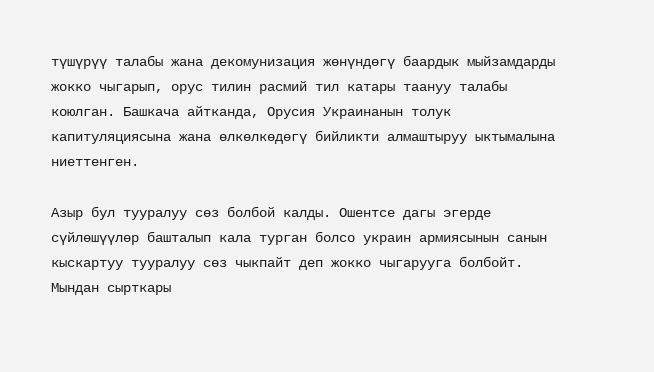түшүрүү талабы жана декомунизация жөнүндөгү баардык мыйзамдарды жокко чыгарып, орус тилин расмий тил катары таануу талабы коюлган. Башкача айтканда, Орусия Украинанын толук капитуляциясына жана өлкөлкөдөгү бийликти алмаштыруу ыктымалына ниеттенген.

Азыр бул тууралуу сөз болбой калды. Ошентсе дагы эгерде сүйлөшүүлөр башталып кала турган болсо украин армиясынын санын кыскартуу тууралуу сөз чыкпайт деп жокко чыгарууга болбойт. Мындан сырткары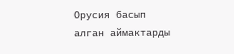Орусия басып алган аймактарды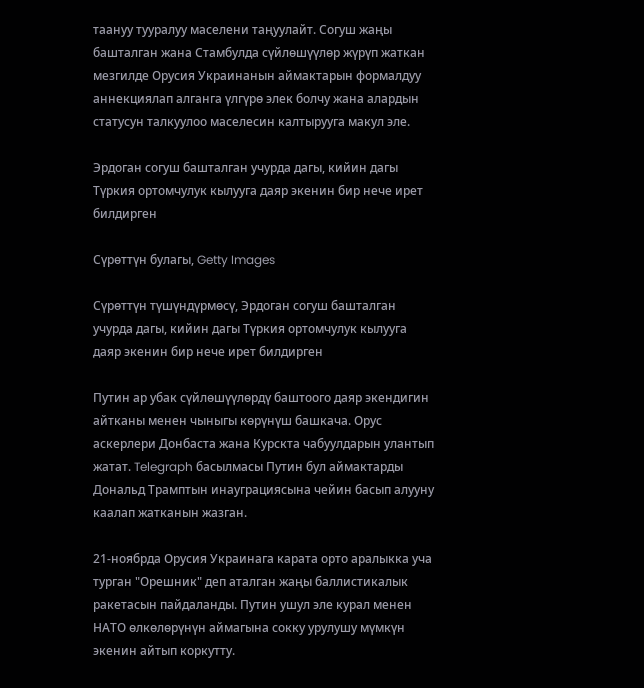таануу тууралуу маселени таңуулайт. Согуш жаңы башталган жана Стамбулда сүйлөшүүлөр жүрүп жаткан мезгилде Орусия Украинанын аймактарын формалдуу аннекциялап алганга үлгүрө элек болчу жана алардын статусун талкуулоо маселесин калтырууга макул эле.

Эрдоган согуш башталган учурда дагы, кийин дагы Түркия ортомчулук кылууга даяр экенин бир нече ирет билдирген

Сүрөттүн булагы, Getty Images

Сүрөттүн түшүндүрмөсү, Эрдоган согуш башталган учурда дагы, кийин дагы Түркия ортомчулук кылууга даяр экенин бир нече ирет билдирген

Путин ар убак сүйлөшүүлөрдү баштоого даяр экендигин айтканы менен чыныгы көрүнүш башкача. Орус аскерлери Донбаста жана Курскта чабуулдарын улантып жатат. Telegraph басылмасы Путин бул аймактарды Дональд Трамптын инауграциясына чейин басып алууну каалап жатканын жазган.

21-ноябрда Орусия Украинага карата орто аралыкка уча турган "Орешник" деп аталган жаңы баллистикалык ракетасын пайдаланды. Путин ушул эле курал менен НАТО өлкөлөрүнүн аймагына сокку урулушу мүмкүн экенин айтып коркутту.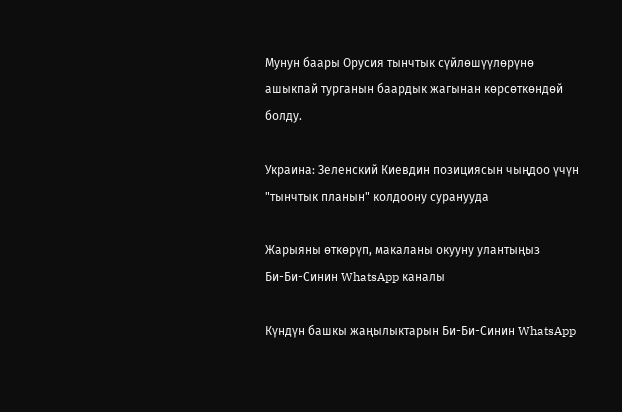Мунун баары Орусия тынчтык сүйлөшүүлөрүнө ашыкпай турганын баардык жагынан көрсөткөндөй болду.

Украина: Зеленский Киевдин позициясын чыңдоо үчүн "тынчтык планын" колдоону суранууда

Жарыяны өткөрүп, макаланы окууну улантыңыз
Би-Би-Синин WhatsApp каналы

Күндүн башкы жаңылыктарын Би-Би-Синин WhatsApp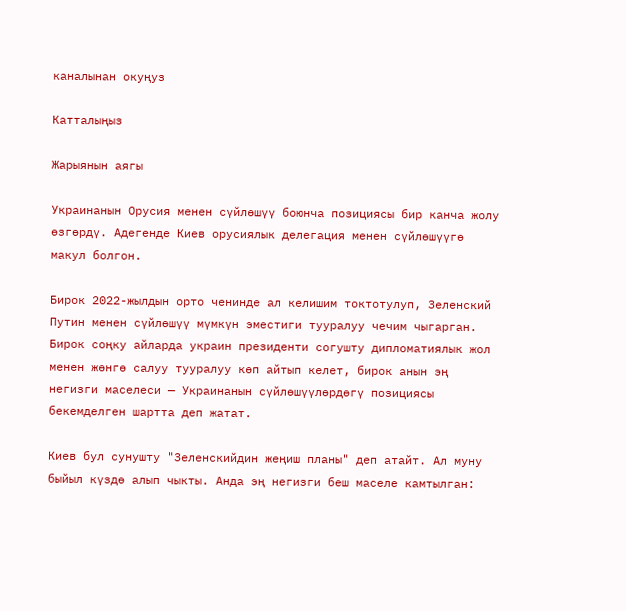каналынан окуңуз

Катталыңыз

Жарыянын аягы

Украинанын Орусия менен сүйлөшүү боюнча позициясы бир канча жолу өзгөрдү. Адегенде Киев орусиялык делегация менен сүйлөшүүгө макул болгон.

Бирок 2022-жылдын орто ченинде ал келишим токтотулуп, Зеленский Путин менен сүйлөшүү мүмкүн эместиги тууралуу чечим чыгарган. Бирок соңку айларда украин президенти согушту дипломатиялык жол менен жөнгө салуу тууралуу көп айтып келет, бирок анын эң негизги маселеси — Украинанын сүйлөшүүлөрдөгү позициясы бекемделген шартта деп жатат.

Киев бул сунушту "Зеленскийдин жеңиш планы" деп атайт. Ал муну быйыл күздө алып чыкты. Анда эң негизги беш маселе камтылган: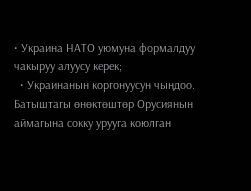• Украина НАТО уюмуна формалдуу чакыруу алуусу керек;
  • Украинанын коргонуусун чыңдоо. Батыштагы өнөктөштөр Орусиянын аймагына сокку урууга коюлган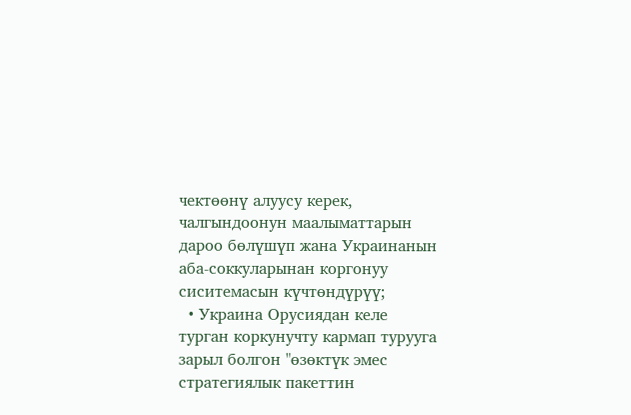чектөөнү алуусу керек, чалгындоонун маалыматтарын дароо бөлүшүп жана Украинанын аба-соккуларынан коргонуу сиситемасын күчтөндүрүү;
  • Украина Орусиядан келе турган коркунучту кармап турууга зарыл болгон "өзөктүк эмес стратегиялык пакеттин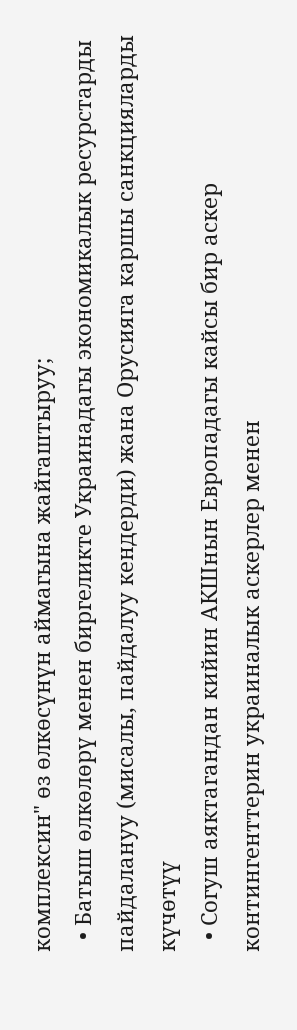комплексин" өз өлкөсүнүн аймагына жайгаштыруу;
  • Батыш өлкөлөрү менен биргеликте Украинадагы экономикалык ресурстарды пайдалануу (мисалы, пайдалуу кендерди) жана Орусияга каршы санкцияларды күчөтүү
  • Согуш аяктагандан кийин АКШнын Европадагы кайсы бир аскер контингенттерин украиналык аскерлер менен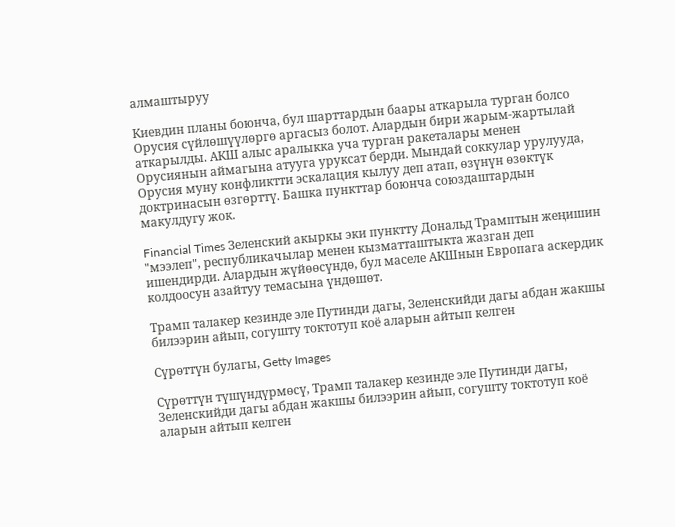алмаштыруу

Киевдин планы боюнча, бул шарттардын баары аткарыла турган болсо Орусия сүйлөшүүлөргө аргасыз болот. Алардын бири жарым-жартылай аткарылды. АКШ алыс аралыкка уча турган ракеталары менен Орусиянын аймагына атууга уруксат берди. Мындай соккулар урулууда, Орусия муну конфликтти эскалация кылуу деп атап, өзүнүн өзөктүк доктринасын өзгөрттү. Башка пункттар боюнча союздаштардын макулдугу жок.

Financial Times Зеленский акыркы эки пунктту Дональд Трамптын жеңишин "мээлеп", республикачылар менен кызматташтыкта жазган деп ишендирди. Алардын жүйөөсүндө, бул маселе АКШнын Европага аскердик колдоосун азайтуу темасына үндөшөт.

Трамп талакер кезинде эле Путинди дагы, Зеленскийди дагы абдан жакшы билээрин айып, согушту токтотуп коё аларын айтып келген

Сүрөттүн булагы, Getty Images

Сүрөттүн түшүндүрмөсү, Трамп талакер кезинде эле Путинди дагы, Зеленскийди дагы абдан жакшы билээрин айып, согушту токтотуп коё аларын айтып келген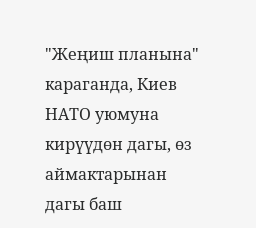"Жеңиш планына" караганда, Киев НАТО уюмуна кирүүдөн дагы, өз аймактарынан дагы баш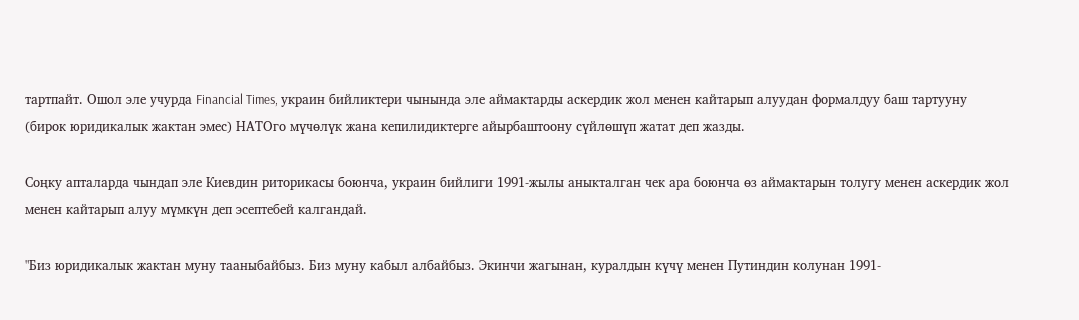тартпайт. Ошол эле учурда Financial Times, украин бийликтери чынында эле аймактарды аскердик жол менен кайтарып алуудан формалдуу баш тартууну (бирок юридикалык жактан эмес) НАТОго мүчөлүк жана кепилидиктерге айырбаштоону сүйлөшүп жатат деп жазды.

Соңку апталарда чындап эле Киевдин риторикасы боюнча, украин бийлиги 1991-жылы аныкталган чек ара боюнча өз аймактарын толугу менен аскердик жол менен кайтарып алуу мүмкүн деп эсептебей калгандай.

"Биз юридикалык жактан муну тааныбайбыз. Биз муну кабыл албайбыз. Экинчи жагынан, куралдын күчү менен Путиндин колунан 1991-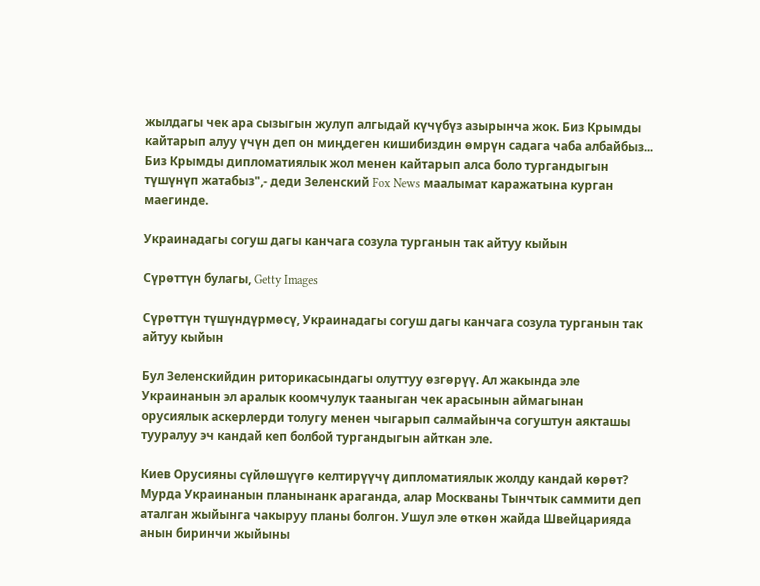жылдагы чек ара сызыгын жулуп алгыдай күчүбүз азырынча жок. Биз Крымды кайтарып алуу үчүн деп он миңдеген кишибиздин өмрүн садага чаба албайбыз... Биз Крымды дипломатиялык жол менен кайтарып алса боло тургандыгын түшүнүп жатабыз",- деди Зеленский Fox News маалымат каражатына курган маегинде.

Украинадагы согуш дагы канчага созула турганын так айтуу кыйын

Сүрөттүн булагы, Getty Images

Сүрөттүн түшүндүрмөсү, Украинадагы согуш дагы канчага созула турганын так айтуу кыйын

Бул Зеленскийдин риторикасындагы олуттуу өзгөрүү. Ал жакында эле Украинанын эл аралык коомчулук тааныган чек арасынын аймагынан орусиялык аскерлерди толугу менен чыгарып салмайынча согуштун аякташы тууралуу эч кандай кеп болбой тургандыгын айткан эле.

Киев Орусияны сүйлөшүүгө келтирүүчү дипломатиялык жолду кандай көрөт? Мурда Украинанын планынанк араганда, алар Москваны Тынчтык саммити деп аталган жыйынга чакыруу планы болгон. Ушул эле өткөн жайда Швейцарияда анын биринчи жыйыны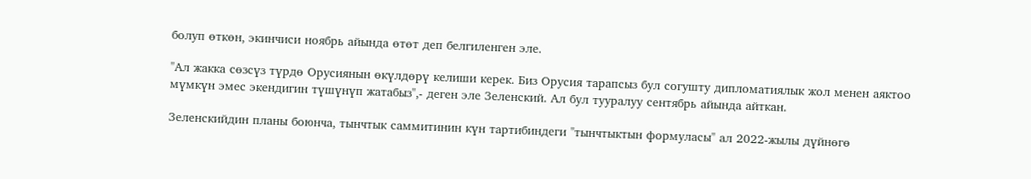болуп өткөн, экинчиси ноябрь айында өтөт деп белгиленген эле.

"Ал жакка сөзсүз түрдө Орусиянын өкүлдөрү келиши керек. Биз Орусия тарапсыз бул согушту дипломатиялык жол менен аяктоо мүмкүн эмес экендигин түшүнүп жатабыз",- деген эле Зеленский. Ал бул тууралуу сентябрь айында айткан.

Зеленскийдин планы боюнча, тынчтык саммитинин күн тартибиндеги "тынчтыктын формуласы" ал 2022-жылы дүйнөгө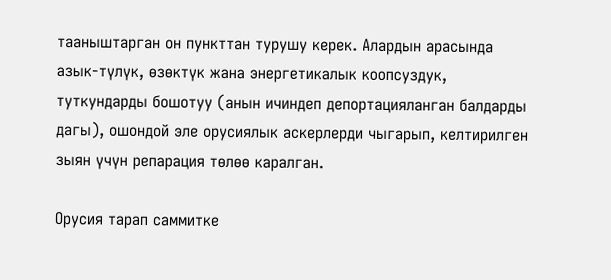тааныштарган он пункттан турушу керек. Алардын арасында азык-түлүк, өзөктүк жана энергетикалык коопсуздук, туткундарды бошотуу (анын ичиндеп депортацияланган балдарды дагы), ошондой эле орусиялык аскерлерди чыгарып, келтирилген зыян үчүн репарация төлөө каралган.

Орусия тарап саммитке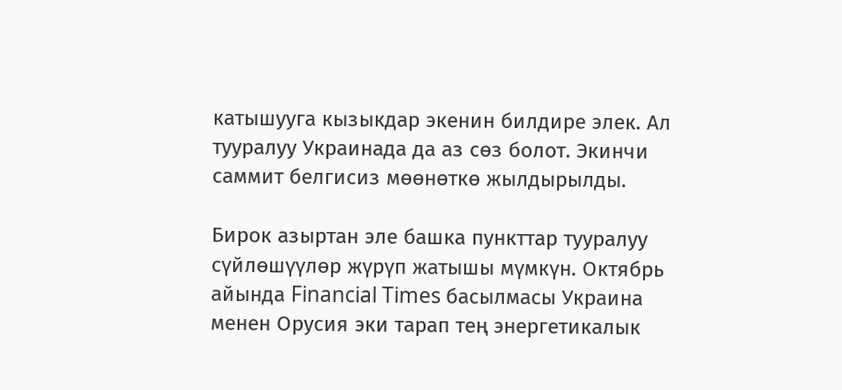катышууга кызыкдар экенин билдире элек. Ал тууралуу Украинада да аз сөз болот. Экинчи саммит белгисиз мөөнөткө жылдырылды.

Бирок азыртан эле башка пункттар тууралуу сүйлөшүүлөр жүрүп жатышы мүмкүн. Октябрь айында Financial Times басылмасы Украина менен Орусия эки тарап тең энергетикалык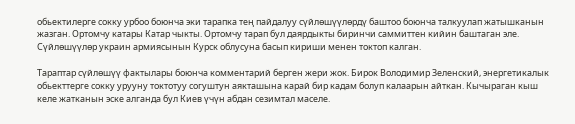обьектилерге сокку урбоо боюнча эки тарапка тең пайдалуу сүйлөшүүлөрдү баштоо боюнча талкуулап жатышканын жазган. Ортомчу катары Катар чыкты. Ортомчу тарап бул даярдыкты биринчи саммиттен кийин баштаган эле. Сүйлөшүүлөр украин армиясынын Курск облусуна басып кириши менен токтоп калган.

Тараптар сүйлөшүү фактылары боюнча комментарий берген жери жок. Бирок Володимир Зеленский, энергетикалык обьекттерге сокку урууну токтотуу согуштун аякташына карай бир кадам болуп калаарын айткан. Кычыраган кыш келе жатканын эске алганда бул Киев үчүн абдан сезимтал маселе.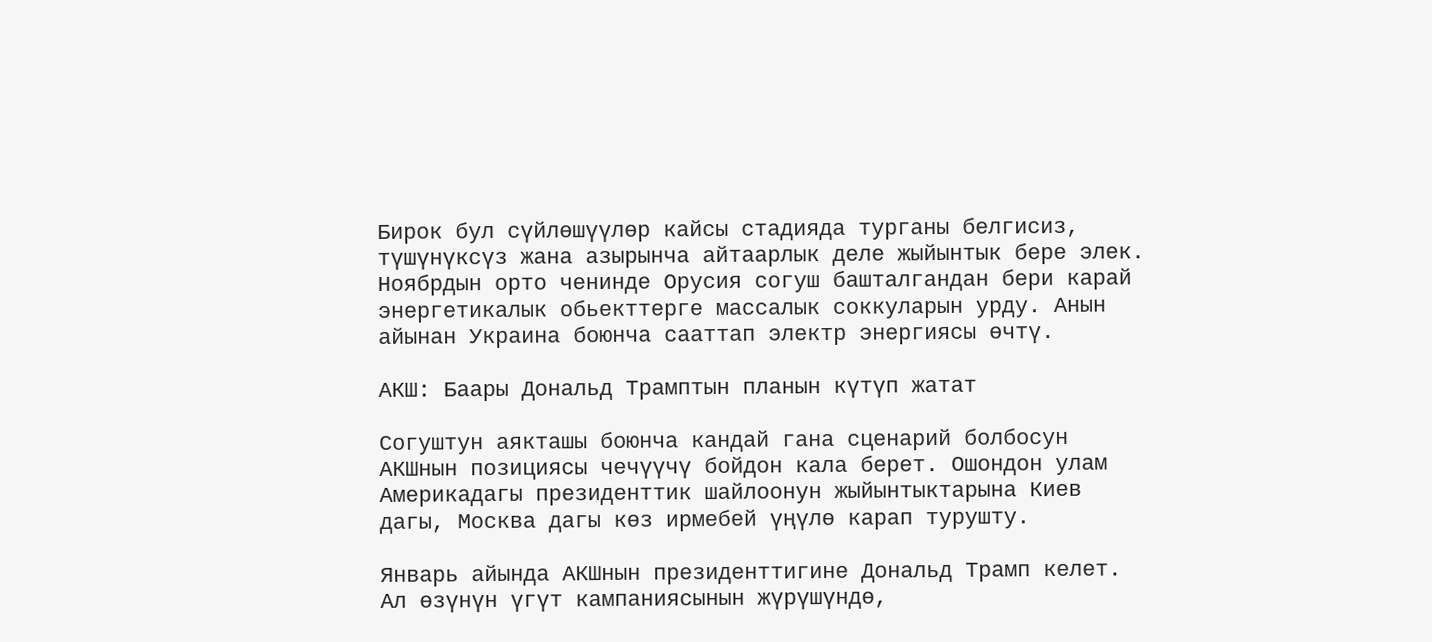Бирок бул сүйлөшүүлөр кайсы стадияда турганы белгисиз, түшүнүксүз жана азырынча айтаарлык деле жыйынтык бере элек. Ноябрдын орто ченинде Орусия согуш башталгандан бери карай энергетикалык обьекттерге массалык соккуларын урду. Анын айынан Украина боюнча сааттап электр энергиясы өчтү.

АКШ: Баары Дональд Трамптын планын күтүп жатат

Согуштун аякташы боюнча кандай гана сценарий болбосун АКШнын позициясы чечүүчү бойдон кала берет. Ошондон улам Америкадагы президенттик шайлоонун жыйынтыктарына Киев дагы, Москва дагы көз ирмебей үңүлө карап турушту.

Январь айында АКШнын президенттигине Дональд Трамп келет. Ал өзүнүн үгүт кампаниясынын жүрүшүндө,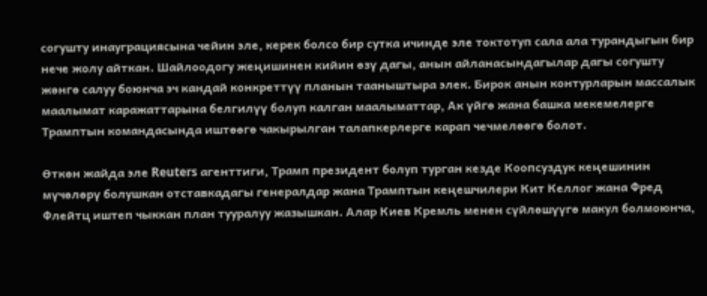согушту инауграциясына чейин эле, керек болсо бир сутка ичинде эле токтотуп сала ала турандыгын бир нече жолу айткан. Шайлоодогу жеңишинен кийин өзү дагы, анын айланасындагылар дагы согушту жөнгө салуу боюнча эч кандай конкреттүү планын тааныштыра элек. Бирок анын контурларын массалык маалымат каражаттарына белгилүү болуп калган маалыматтар, Ак үйгө жана башка мекемелерге Трамптын командасында иштөөгө чакырылган талапкерлерге карап чечмелөөгө болот.

Өткөн жайда эле Reuters агенттиги, Трамп президент болуп турган кезде Коопсуздук кеңешинин мүчөлөрү болушкан отставкадагы генералдар жана Трамптын кеңешчилери Кит Келлог жана Фред Флейтц иштеп чыккан план тууралуу жазышкан. Алар Киев Кремль менен сүйлөшүүгө макул болмоюнча,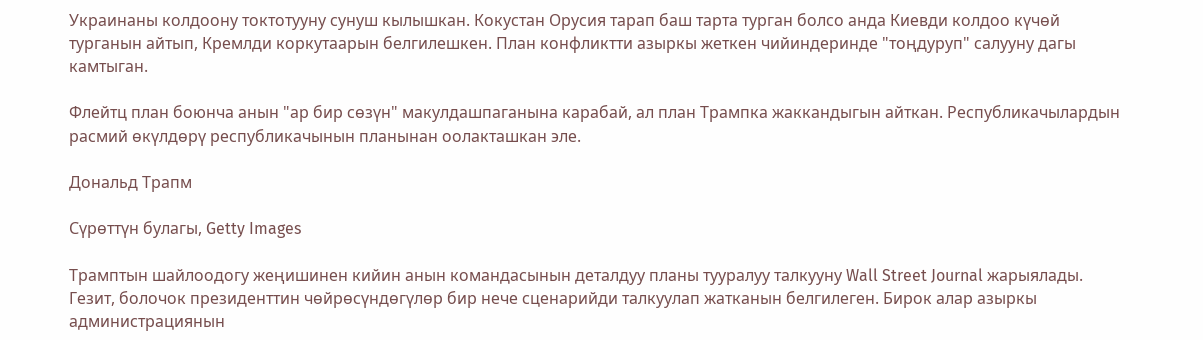Украинаны колдоону токтотууну сунуш кылышкан. Кокустан Орусия тарап баш тарта турган болсо анда Киевди колдоо күчөй турганын айтып, Кремлди коркутаарын белгилешкен. План конфликтти азыркы жеткен чийиндеринде "тоңдуруп" салууну дагы камтыган.

Флейтц план боюнча анын "ар бир сөзүн" макулдашпаганына карабай, ал план Трампка жаккандыгын айткан. Республикачылардын расмий өкүлдөрү республикачынын планынан оолакташкан эле.

Дональд Трапм

Сүрөттүн булагы, Getty Images

Трамптын шайлоодогу жеңишинен кийин анын командасынын деталдуу планы тууралуу талкууну Wall Street Journal жарыялады. Гезит, болочок президенттин чөйрөсүндөгүлөр бир нече сценарийди талкуулап жатканын белгилеген. Бирок алар азыркы администрациянын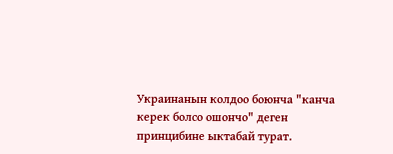Украинанын колдоо боюнча "канча керек болсо ошончо" деген принцибине ыктабай турат.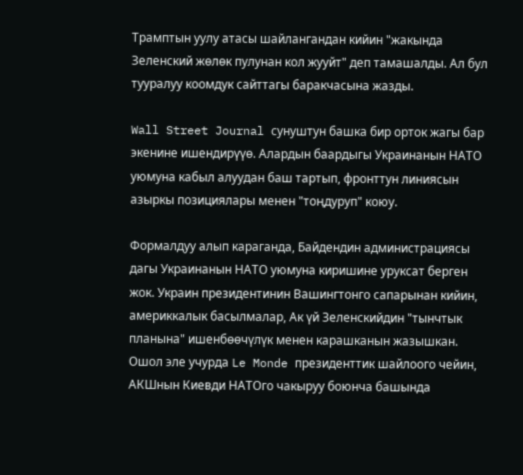Трамптын уулу атасы шайлангандан кийин "жакында Зеленский жөлөк пулунан кол жууйт" деп тамашалды. Ал бул тууралуу коомдук сайттагы баракчасына жазды.

Wall Street Journal сунуштун башка бир орток жагы бар экенине ишендирүүө. Алардын баардыгы Украинанын НАТО уюмуна кабыл алуудан баш тартып, фронттун линиясын азыркы позициялары менен "тоңдуруп" коюу.

Формалдуу алып караганда, Байдендин администрациясы дагы Украинанын НАТО уюмуна киришине уруксат берген жок. Украин президентинин Вашингтонго сапарынан кийин, америккалык басылмалар, Ак үй Зеленскийдин "тынчтык планына" ишенбөөчүлүк менен карашканын жазышкан. Ошол эле учурда Le Monde президенттик шайлоого чейин, АКШнын Киевди НАТОго чакыруу боюнча башында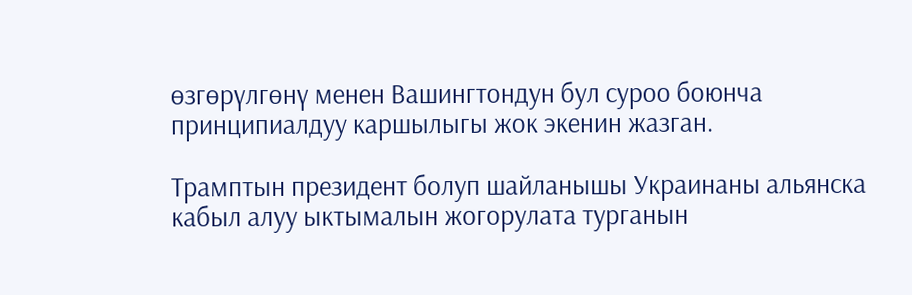өзгөрүлгөнү менен Вашингтондун бул суроо боюнча принципиалдуу каршылыгы жок экенин жазган.

Трамптын президент болуп шайланышы Украинаны альянска кабыл алуу ыктымалын жогорулата турганын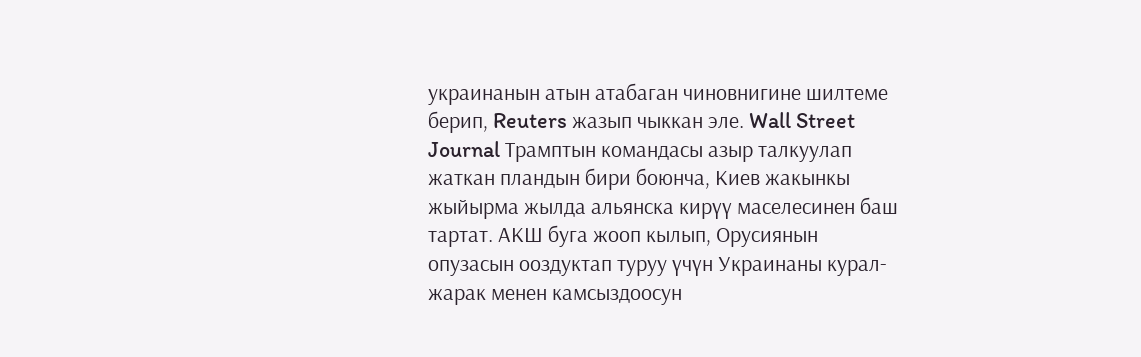украинанын атын атабаган чиновнигине шилтеме берип, Reuters жазып чыккан эле. Wall Street Journal Трамптын командасы азыр талкуулап жаткан пландын бири боюнча, Киев жакынкы жыйырма жылда альянска кирүү маселесинен баш тартат. АКШ буга жооп кылып, Орусиянын опузасын ооздуктап туруу үчүн Украинаны курал-жарак менен камсыздоосун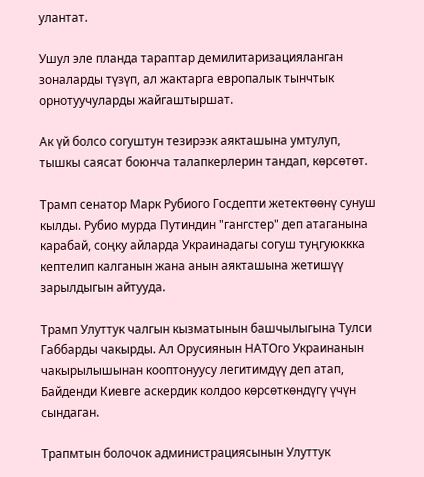улантат.

Ушул эле планда тараптар демилитаризацияланган зоналарды түзүп, ал жактарга европалык тынчтык орнотуучуларды жайгаштыршат.

Ак үй болсо согуштун тезирээк аякташына умтулуп, тышкы саясат боюнча талапкерлерин тандап, көрсөтөт.

Трамп сенатор Марк Рубиого Госдепти жетектөөнү сунуш кылды. Рубио мурда Путиндин "гангстер" деп атаганына карабай, соңку айларда Украинадагы согуш туңгуюккка кептелип калганын жана анын аякташына жетишүү зарылдыгын айтууда.

Трамп Улуттук чалгын кызматынын башчылыгына Тулси Габбарды чакырды. Ал Орусиянын НАТОго Украинанын чакырылышынан кооптонуусу легитимдүү деп атап, Байденди Киевге аскердик колдоо көрсөткөндүгү үчүн сындаган.

Трапмтын болочок администрациясынын Улуттук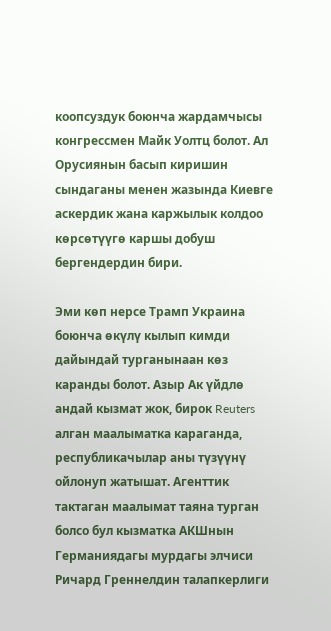коопсуздук боюнча жардамчысы конгрессмен Майк Уолтц болот. Ал Орусиянын басып киришин сындаганы менен жазында Киевге аскердик жана каржылык колдоо көрсөтүүгө каршы добуш бергендердин бири.

Эми көп нерсе Трамп Украина боюнча өкүлү кылып кимди дайындай турганынаан көз каранды болот. Азыр Ак үйдлө андай кызмат жок, бирок Reuters алган маалыматка караганда, республикачылар аны түзүүнү ойлонуп жатышат. Агенттик тактаган маалымат таяна турган болсо бул кызматка АКШнын Германиядагы мурдагы элчиси Ричард Греннелдин талапкерлиги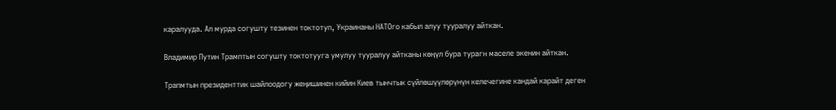каралууда. Ал мурда согушту тезинен токтотуп, Украинаны НАТОго кабыл алуу тууралуу айткан.

Владимир Путин Трамптын согушту токтотууга умулуу тууралуу айтканы көңүл бура турагн маселе экенин айткан.

Трапмтын президенттик шайлоодогу жеңишинен кийин Киев тынчтык сүйлөшүүлөрүнүн келечегине кандай карайт деген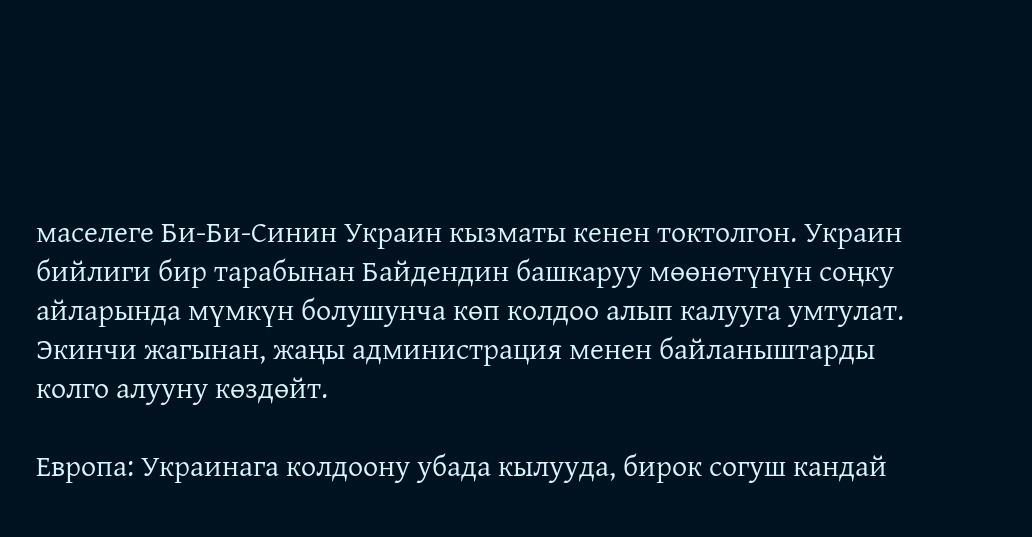маселеге Би-Би-Синин Украин кызматы кенен токтолгон. Украин бийлиги бир тарабынан Байдендин башкаруу мөөнөтүнүн соңку айларында мүмкүн болушунча көп колдоо алып калууга умтулат. Экинчи жагынан, жаңы администрация менен байланыштарды колго алууну көздөйт.

Европа: Украинага колдоону убада кылууда, бирок согуш кандай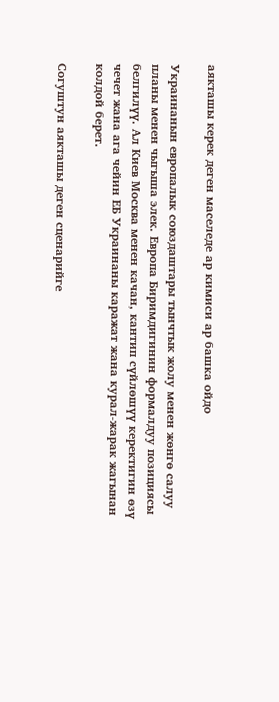аякташы керек деген маселеде ар кимиси ар башка ойдо

Украинанын европалык союздаштары тынчтык жолу менен жөнгө салуу планы менен чыгыша элек. Европа Биримдигинин формалдуу позициясы белгилүү. Ал Киев Москва менен качан, кантип сүйлөшүү керектигин өзү чечет жана ага чейин ЕБ Украинаны каражат жана курал-жарак жагынан колдой берет.

Согуштун аякташы деген сценарийге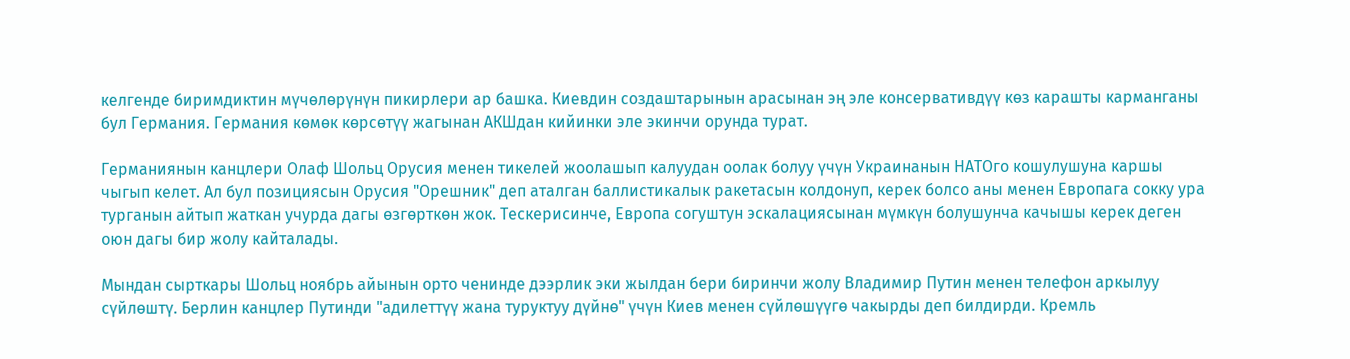келгенде биримдиктин мүчөлөрүнүн пикирлери ар башка. Киевдин создаштарынын арасынан эң эле консервативдүү көз карашты карманганы бул Германия. Германия көмөк көрсөтүү жагынан АКШдан кийинки эле экинчи орунда турат.

Германиянын канцлери Олаф Шольц Орусия менен тикелей жоолашып калуудан оолак болуу үчүн Украинанын НАТОго кошулушуна каршы чыгып келет. Ал бул позициясын Орусия "Орешник" деп аталган баллистикалык ракетасын колдонуп, керек болсо аны менен Европага сокку ура турганын айтып жаткан учурда дагы өзгөрткөн жок. Тескерисинче, Европа согуштун эскалациясынан мүмкүн болушунча качышы керек деген оюн дагы бир жолу кайталады.

Мындан сырткары Шольц ноябрь айынын орто ченинде дээрлик эки жылдан бери биринчи жолу Владимир Путин менен телефон аркылуу сүйлөштү. Берлин канцлер Путинди "адилеттүү жана туруктуу дүйнө" үчүн Киев менен сүйлөшүүгө чакырды деп билдирди. Кремль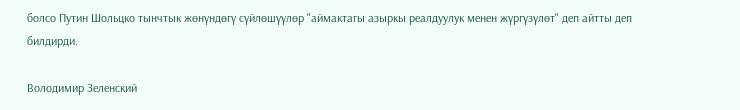болсо Путин Шольцко тынчтык жөнүндөгү сүйлөшүүлөр "аймактагы азыркы реалдуулук менен жүргүзүлөт" деп айтты деп билдирди.

Володимир Зеленский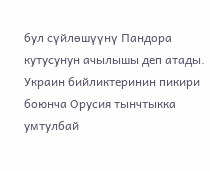бул сүйлөшүүнү Пандора кутусунун ачылышы деп атады. Украин бийликтеринин пикири боюнча Орусия тынчтыкка умтулбай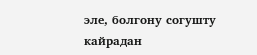эле, болгону согушту кайрадан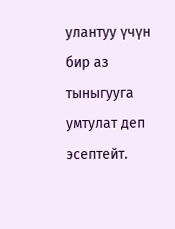улантуу үчүн бир аз тыныгууга умтулат деп эсептейт.